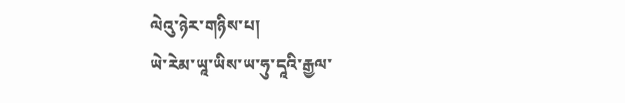ལེའུ་ཉེར་གཉིས་པ།
ཡེ་རེམ་ཡཱ་ཡིས་ཡ་ཧུ་དཱའི་རྒྱལ་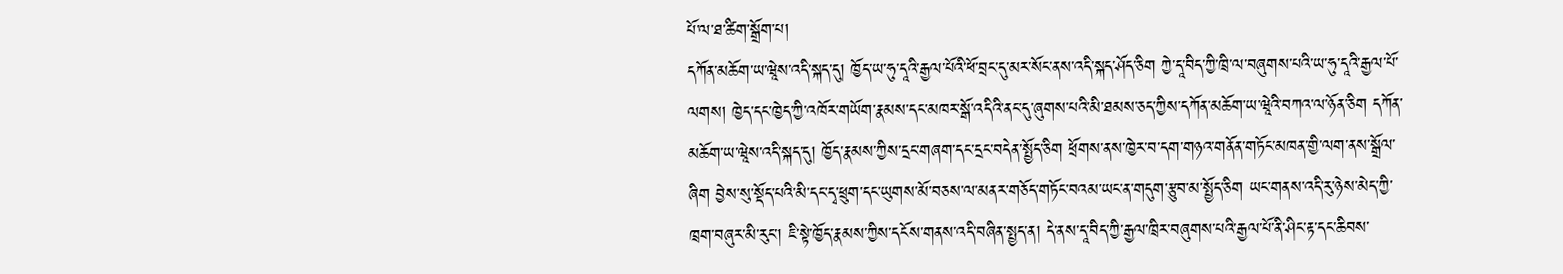པོ་ལ་ཐ་ཚིག་སྒྲོག་པ།
དཀོན་མཆོག་ཡ་ཝཱེས་འདི་སྐད་དུ། ཁྱོད་ཡ་ཧུ་དཱའི་རྒྱལ་པོའི་ཕོ་བྲང་དུ་མར་སོང་ནས་འདི་སྐད་ཤོད་ཅིག ཀྱེ་དཱ་བིད་ཀྱི་ཁྲི་ལ་བཞུགས་པའི་ཡ་ཧུ་དཱའི་རྒྱལ་པོ་ལགས། ཁྱེད་དང་ཁྱེད་ཀྱི་འཁོར་གཡོག་རྣམས་དང་མཁར་སྒོ་འདིའི་ནང་དུ་ཞུགས་པའི་མི་ཐམས་ཅད་ཀྱིས་དཀོན་མཆོག་ཡ་ཝཱེའི་བཀའ་ལ་ཉོན་ཅིག དཀོན་མཆོག་ཡ་ཝཱེས་འདི་སྐད་དུ། ཁྱོད་རྣམས་ཀྱིས་དྲང་གཞག་དང་དྲང་བདེན་སྤྱོད་ཅིག ཕྲོགས་ནས་ཁྱེར་བ་དག་གཉའ་གནོན་གཏོང་མཁན་གྱི་ལག་ནས་སྒྲོལ་ཞིག བྱེས་སུ་སྡོད་པའི་མི་དང་དྭ་ཕྲུག་དང་ཡུགས་མོ་བཅས་ལ་མནར་གཅོད་གཏོང་བའམ་ཡང་ན་གདུག་རྩུབ་མ་སྤྱོད་ཅིག ཡང་གནས་འདི་རུ་ཉེས་མེད་ཀྱི་ཁྲག་བཞུར་མི་རུང་། ཇི་སྟེ་ཁྱོད་རྣམས་ཀྱིས་དངོས་གནས་འདི་བཞིན་སྤྱད་ན། དེ་ནས་དཱ་བིད་ཀྱི་རྒྱལ་ཁྲིར་བཞུགས་པའི་རྒྱལ་པོ་ནི་ཤིང་རྟ་དང་ཆིབས་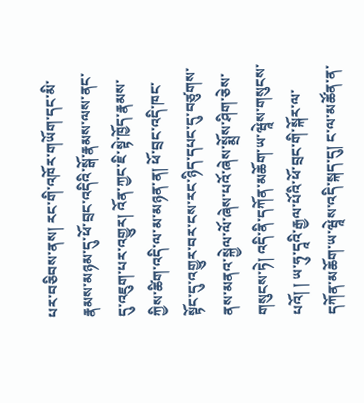པར་བཅིབས་ནས། རང་གི་འཁོར་གཡོག་དང་མི་རྣམས་མཉམ་དུ་ཕོ་བྲང་འདིའི་སྒོ་རྣམས་ལས་ནང་དུ་འཇུག་པར་འགྱུར། འོན་ཀྱང་ཇི་སྟེ་ཁྱོད་རྣམས་ཀྱིས་ཚིག་འདི་ལ་མ་མཉན་ན། ཕོ་བྲང་འདི་ཁང་སྟོང་དུ་འགྱུར་བར་ངས་རང་ཉིད་དཔང་དུ་བཙུགས་ནས་མནའ་སྐྱེལ་ལོ་ཞེས་པའོ་ཞེས་སྨྲོས་ཤིག་ཅེས་གསུངས་ཏེ། འདི་ནི་དཀོན་མཆོག་ཡ་ཝཱེས་གསུངས་པའོ། ། ཡ་ཧུ་དཱའི་རྒྱལ་པོའི་ཕོ་བྲང་གི་སྐོར་ལ་དཀོན་མཆོག་ཡ་ཝཱེས་འདི་སྐད་དུ། ང་ལ་མཚོན་ན་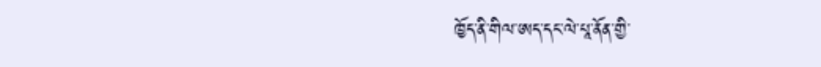ཁྱོད་ནི་གིལ་ཨད་དང་ལེ་པཱ་ནོན་གྱི་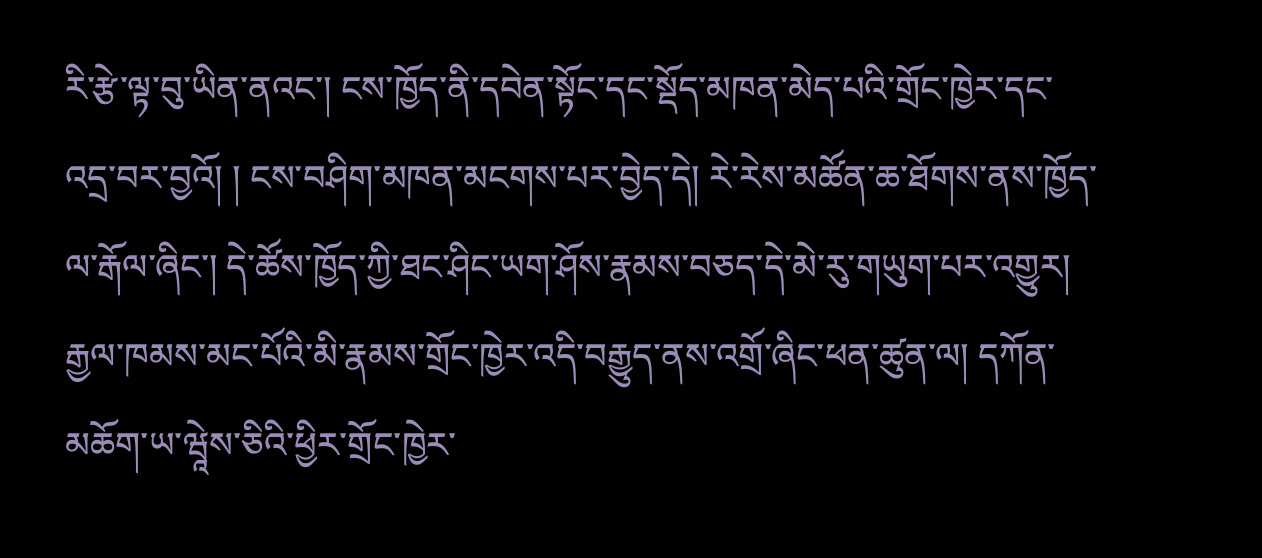རི་རྩེ་ལྟ་བུ་ཡིན་ནའང་། ངས་ཁྱོད་ནི་དབེན་སྟོང་དང་སྡོད་མཁན་མེད་པའི་གྲོང་ཁྱེར་དང་འདྲ་བར་བྱའོ། ། ངས་བཤིག་མཁན་མངགས་པར་བྱེད་དེ། རེ་རེས་མཚོན་ཆ་ཐོགས་ནས་ཁྱོད་ལ་རྒོལ་ཞིང་། དེ་ཚོས་ཁྱོད་ཀྱི་ཐང་ཤིང་ཡག་ཤོས་རྣམས་བཅད་དེ་མེ་རུ་གཡུག་པར་འགྱུར། རྒྱལ་ཁམས་མང་པོའི་མི་རྣམས་གྲོང་ཁྱེར་འདི་བརྒྱུད་ནས་འགྲོ་ཞིང་ཕན་ཚུན་ལ། དཀོན་མཆོག་ཡ་ཝཱེས་ཅིའི་ཕྱིར་གྲོང་ཁྱེར་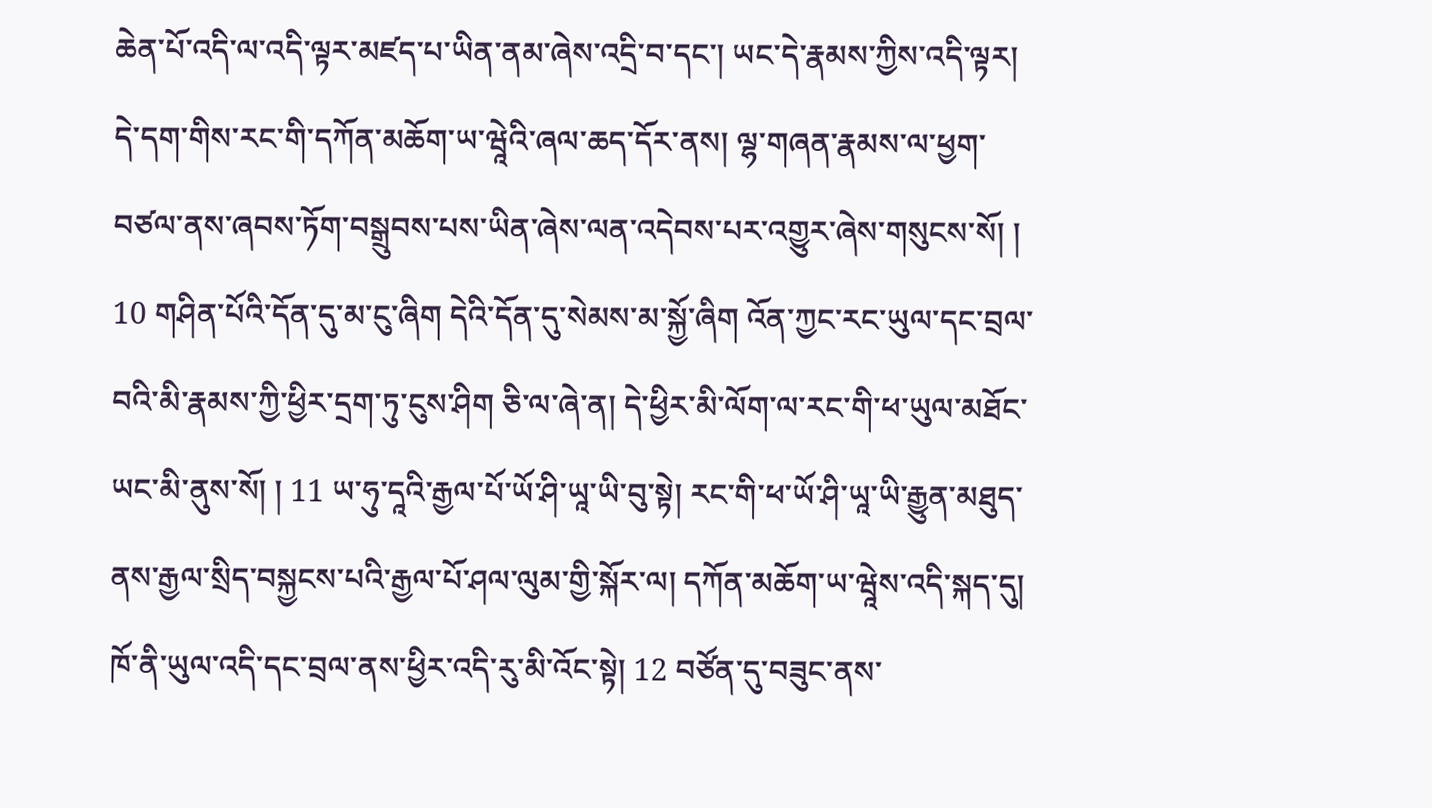ཆེན་པོ་འདི་ལ་འདི་ལྟར་མཛད་པ་ཡིན་ནམ་ཞེས་འདྲི་བ་དང་། ཡང་དེ་རྣམས་ཀྱིས་འདི་ལྟར། དེ་དག་གིས་རང་གི་དཀོན་མཆོག་ཡ་ཝཱེའི་ཞལ་ཆད་དོར་ནས། ལྷ་གཞན་རྣམས་ལ་ཕྱག་བཙལ་ནས་ཞབས་ཏོག་བསྒྲུབས་པས་ཡིན་ཞེས་ལན་འདེབས་པར་འགྱུར་ཞེས་གསུངས་སོ། །
10 གཤིན་པོའི་དོན་དུ་མ་ངུ་ཞིག དེའི་དོན་དུ་སེམས་མ་སྐྱོ་ཞིག འོན་ཀྱང་རང་ཡུལ་དང་བྲལ་བའི་མི་རྣམས་ཀྱི་ཕྱིར་དྲག་ཏུ་ངུས་ཤིག ཅི་ལ་ཞེ་ན། དེ་ཕྱིར་མི་ལོག་ལ་རང་གི་ཕ་ཡུལ་མཐོང་ཡང་མི་ནུས་སོ། ། 11 ཡ་ཧུ་དཱའི་རྒྱལ་པོ་ཡོ་ཤི་ཡཱ་ཡི་བུ་སྟེ། རང་གི་ཕ་ཡོ་ཤི་ཡཱ་ཡི་རྒྱུན་མཐུད་ནས་རྒྱལ་སྲིད་བསྐྱངས་པའི་རྒྱལ་པོ་ཤལ་ལུམ་གྱི་སྐོར་ལ། དཀོན་མཆོག་ཡ་ཝཱེས་འདི་སྐད་དུ། ཁོ་ནི་ཡུལ་འདི་དང་བྲལ་ནས་ཕྱིར་འདི་རུ་མི་འོང་སྟེ། 12 བཙོན་དུ་བཟུང་ནས་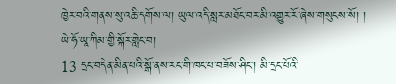ཁྱེར་བའི་གནས་སུ་འཆི་དགོས་ལ། ཡུལ་འདི་སླར་མཐོང་བར་མི་འགྱུར་རོ་ཞེས་གསུངས་སོ། །
ཡེ་ཧོ་ཡཱ་ཀིམ་གྱི་སྐོར་གླེང་བ།
13 དྲང་བདེན་མིན་པའི་སྒོ་ནས་རང་གི་ཁང་པ་བཟོས་ཤིང་། མི་དྲང་པོའི་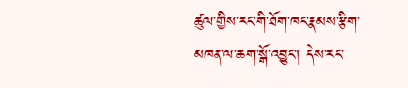ཚུལ་གྱིས་རང་གི་ཐོག་ཁང་རྣམས་རྩིག་མཁན་ལ་ཆག་སྒོ་འབྱུང་། དེས་རང་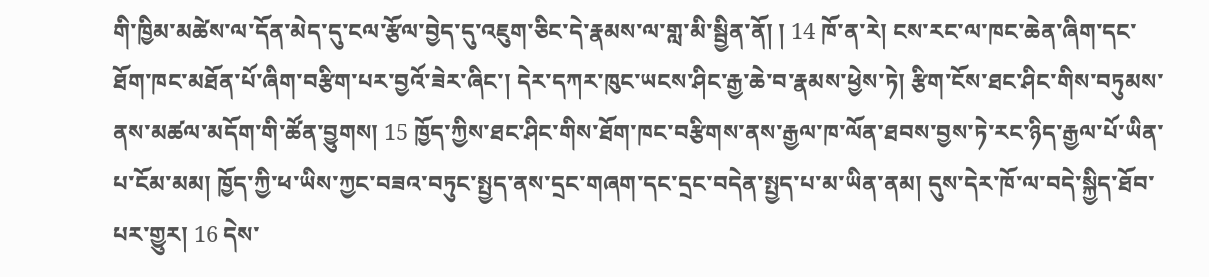གི་ཁྱིམ་མཚེས་ལ་དོན་མེད་དུ་ངལ་རྩོལ་བྱེད་དུ་འཇུག་ཅིང་དེ་རྣམས་ལ་གླ་མི་སྦྱིན་ནོ། ། 14 ཁོ་ན་རེ། ངས་རང་ལ་ཁང་ཆེན་ཞིག་དང་ཐོག་ཁང་མཐོན་པོ་ཞིག་བརྩིག་པར་བྱའོ་ཟེར་ཞིང་། དེར་དཀར་ཁུང་ཡངས་ཤིང་རྒྱ་ཆེ་བ་རྣམས་ཕྱེས་ཏེ། རྩིག་ངོས་ཐང་ཤིང་གིས་བཏུམས་ནས་མཚལ་མདོག་གི་ཚོན་བྱུགས། 15 ཁྱོད་ཀྱིས་ཐང་ཤིང་གིས་ཐོག་ཁང་བརྩིགས་ནས་རྒྱལ་ཁ་ལོན་ཐབས་བྱས་ཏེ་རང་ཉིད་རྒྱལ་པོ་ཡིན་པ་ངོམ་མམ། ཁྱོད་ཀྱི་ཕ་ཡིས་ཀྱང་བཟའ་བཏུང་སྤྱད་ནས་དྲང་གཞག་དང་དྲང་བདེན་སྤྱད་པ་མ་ཡིན་ནམ། དུས་དེར་ཁོ་ལ་བདེ་སྐྱིད་ཐོབ་པར་གྱུར། 16 དེས་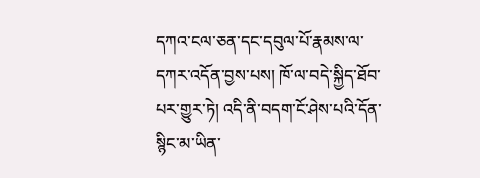དཀའ་ངལ་ཅན་དང་དབུལ་པོ་རྣམས་ལ་དཀར་འདོན་བྱས་པས། ཁོ་ལ་བདེ་སྐྱིད་ཐོབ་པར་གྱུར་ཏེ། འདི་ནི་བདག་ངོ་ཤེས་པའི་དོན་སྙིང་མ་ཡིན་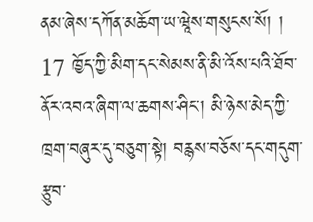ནམ་ཞེས་དཀོན་མཆོག་ཡ་ཝཱེས་གསུངས་སོ། ། 17 ཁྱོད་ཀྱི་མིག་དང་སེམས་ནི་མི་འོས་པའི་ཐོབ་ནོར་འབའ་ཞིག་ལ་ཆགས་ཤིང་། མི་ཉེས་མེད་ཀྱི་ཁྲག་བཞུར་དུ་བཅུག་སྟེ། བརྙས་བཅོས་དང་གདུག་རྩུབ་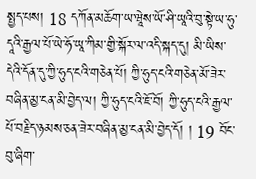སྤྱད་པས། 18 དཀོན་མཆོག་ཡ་ཝཱེས་ཡོ་ཤི་ཡཱའི་བུ་སྟེ་ཡ་ཧུ་དཱའི་རྒྱལ་པོ་ཡེ་ཧོ་ཡཱ་ཀིམ་གྱི་སྐོར་ལ་འདི་སྐད་དུ། མི་ཡིས་དེའི་དོན་དུ་ཀྱི་ཧུད་ངའི་གཅེན་པོ། ཀྱི་ཧུད་ངའི་གཅེན་མོ་ཟེར་བཞིན་མྱ་ངན་མི་བྱེད་ལ། ཀྱི་ཧུད་ངའི་ཇོ་བོ། ཀྱི་ཧུད་ངའི་རྒྱལ་པོ་བརྗིད་ཉམས་ཅན་ཟེར་བཞིན་མྱ་ངན་མི་བྱེད་དོ། ། 19 བོང་བུ་ཞིག་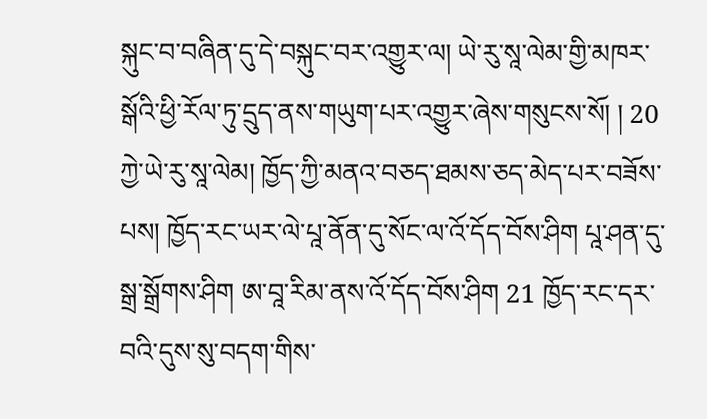སྐུང་བ་བཞིན་དུ་དེ་བསྐུང་བར་འགྱུར་ལ། ཡེ་རུ་སཱ་ལེམ་གྱི་མཁར་སྒོའི་ཕྱི་རོལ་ཏུ་དྲུད་ནས་གཡུག་པར་འགྱུར་ཞེས་གསུངས་སོ། ། 20 ཀྱེ་ཡེ་རུ་སཱ་ལེམ། ཁྱོད་ཀྱི་མནའ་བཅད་ཐམས་ཅད་མེད་པར་བཟོས་པས། ཁྱོད་རང་ཡར་ལེ་པཱ་ནོན་དུ་སོང་ལ་འོ་དོད་བོས་ཤིག པཱ་ཤན་དུ་སྒྲ་སྒྲོགས་ཤིག ཨ་བཱ་རིམ་ནས་འོ་དོད་བོས་ཤིག 21 ཁྱོད་རང་དར་བའི་དུས་སུ་བདག་གིས་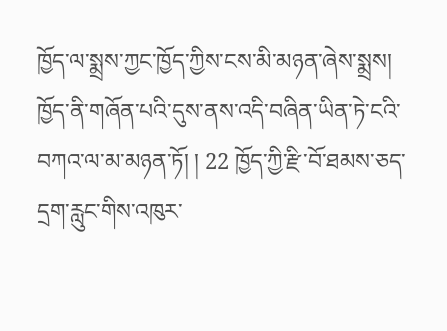ཁྱོད་ལ་སྨྲས་ཀྱང་ཁྱོད་ཀྱིས་ངས་མི་མཉན་ཞེས་སྨྲས། ཁྱོད་ནི་གཞོན་པའི་དུས་ནས་འདི་བཞིན་ཡིན་ཏེ་ངའི་བཀའ་ལ་མ་མཉན་ཏོ། ། 22 ཁྱོད་ཀྱི་རྫི་བོ་ཐམས་ཅད་དྲག་རླུང་གིས་འཁུར་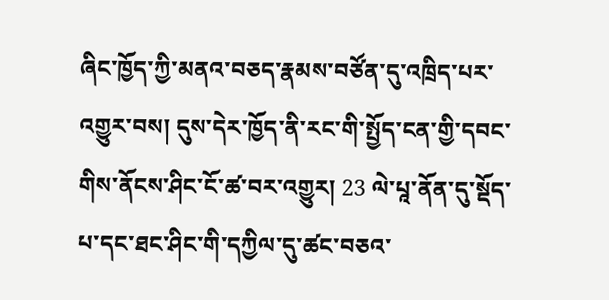ཞིང་ཁྱོད་ཀྱི་མནའ་བཅད་རྣམས་བཙོན་དུ་འཁྲིད་པར་འགྱུར་བས། དུས་དེར་ཁྱོད་ནི་རང་གི་སྤྱོད་ངན་གྱི་དབང་གིས་ནོངས་ཤིང་ངོ་ཚ་བར་འགྱུར། 23 ལེ་པཱ་ནོན་དུ་སྡོད་པ་དང་ཐང་ཤིང་གི་དཀྱིལ་དུ་ཚང་བཅའ་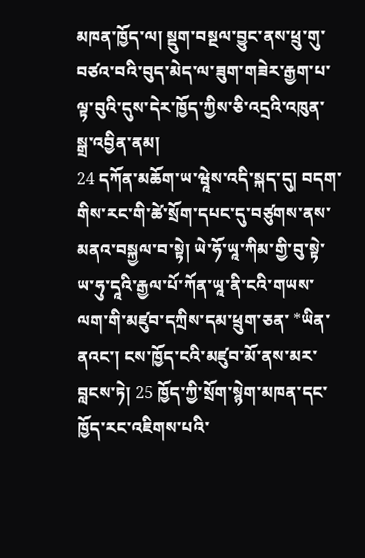མཁན་ཁྱོད་ལ། སྡུག་བསྔལ་བྱུང་ནས་ཕྲུ་གུ་བཙའ་བའི་བུད་མེད་ལ་ཟུག་གཟེར་རྒྱག་པ་ལྟ་བུའི་དུས་དེར་ཁྱོད་ཀྱིས་ཅི་འདྲའི་འཁུན་སྒྲ་འབྱིན་ནམ།
24 དཀོན་མཆོག་ཡ་ཝཱེས་འདི་སྐད་དུ། བདག་གིས་རང་གི་ཚེ་སྲོག་དཔང་དུ་བཙུགས་ནས་མནའ་བསྐྱལ་བ་སྟེ། ཡེ་ཧོ་ཡཱ་ཀིམ་གྱི་བུ་སྟེ་ཡ་ཧུ་དཱའི་རྒྱལ་པོ་ཀོན་ཡཱ་ནི་ངའི་གཡས་ལག་གི་མཛུབ་དཀྲིས་དམ་ཕྲུག་ཅན་ *ཡིན་ནའང་། ངས་ཁྱོད་ངའི་མཛུབ་མོ་ནས་མར་བླངས་ཏེ། 25 ཁྱོད་ཀྱི་སྲོག་སྙེག་མཁན་དང་ཁྱོད་རང་འཇིགས་པའི་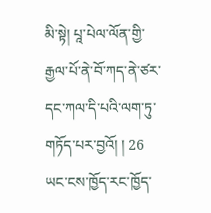མི་སྟེ། པཱ་པེལ་ལོན་གྱི་རྒྱལ་པོ་ནེ་བོ་ཀད་ནེ་ཙར་དང་ཀལ་དི་པའི་ལག་ཏུ་གཏོད་པར་བྱའོ། ། 26 ཡང་ངས་ཁྱོད་རང་ཁྱོད་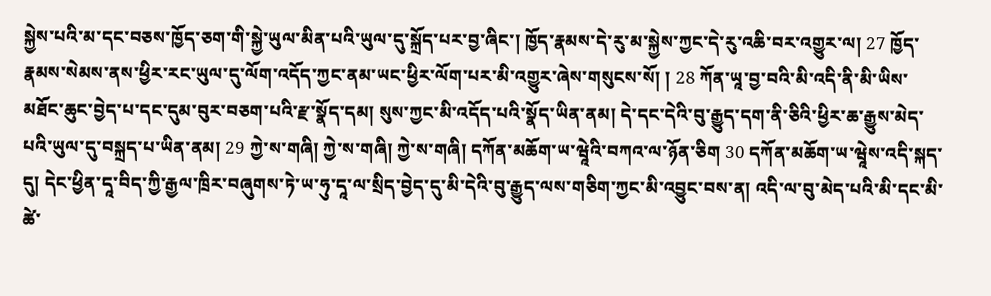སྐྱེས་པའི་མ་དང་བཅས་ཁྱོད་ཅག་གི་སྐྱེ་ཡུལ་མིན་པའི་ཡུལ་དུ་སྐྲོད་པར་བྱ་ཞིང་། ཁྱོད་རྣམས་དེ་རུ་མ་སྐྱེས་ཀྱང་དེ་རུ་འཆི་བར་འགྱུར་ལ། 27 ཁྱོད་རྣམས་སེམས་ནས་ཕྱིར་རང་ཡུལ་དུ་ལོག་འདོད་ཀྱང་ནམ་ཡང་ཕྱིར་ལོག་པར་མི་འགྱུར་ཞེས་གསུངས་སོ། ། 28 ཀོན་ཡཱ་བྱ་བའི་མི་འདི་ནི་མི་ཡིས་མཐོང་ཆུང་བྱེད་པ་དང་དུམ་བུར་བཅག་པའི་རྫ་སྣོད་དམ། སུས་ཀྱང་མི་འདོད་པའི་སྣོད་ཡིན་ནམ། དེ་དང་དེའི་བུ་རྒྱུད་དག་ནི་ཅིའི་ཕྱིར་ཆ་རྒྱུས་མེད་པའི་ཡུལ་དུ་བསྐྲད་པ་ཡིན་ནམ། 29 ཀྱེ་ས་གཞི། ཀྱེ་ས་གཞི། ཀྱེ་ས་གཞི། དཀོན་མཆོག་ཡ་ཝཱེའི་བཀའ་ལ་ཉོན་ཅིག 30 དཀོན་མཆོག་ཡ་ཝཱེས་འདི་སྐད་དུ། དེང་ཕྱིན་དཱ་བིད་ཀྱི་རྒྱལ་ཁྲིར་བཞུགས་ཏེ་ཡ་ཧུ་དཱ་ལ་སྲིད་བྱེད་དུ་མི་དེའི་བུ་རྒྱུད་ལས་གཅིག་ཀྱང་མི་འབྱུང་བས་ན། འདི་ལ་བུ་མེད་པའི་མི་དང་མི་ཚེ་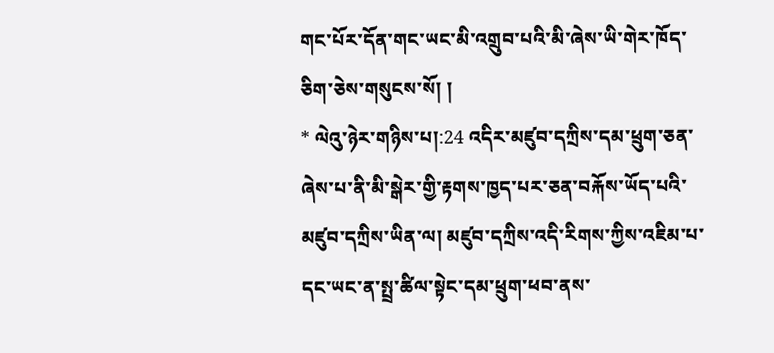གང་པོར་དོན་གང་ཡང་མི་འགྲུབ་པའི་མི་ཞེས་ཡི་གེར་ཁོད་ཅིག་ཅེས་གསུངས་སོ། །
* ལེའུ་ཉེར་གཉིས་པ།:24 འདིར་མཛུབ་དཀྲིས་དམ་ཕྲུག་ཅན་ཞེས་པ་ནི་མི་སྒེར་གྱི་རྟགས་ཁྱད་པར་ཅན་བརྐོས་ཡོད་པའི་མཛུབ་དཀྲིས་ཡིན་ལ། མཛུབ་དཀྲིས་འདི་རིགས་ཀྱིས་འཇིམ་པ་དང་ཡང་ན་སྤྲ་ཚིལ་སྟེང་དམ་ཕྲུག་ཕབ་ནས་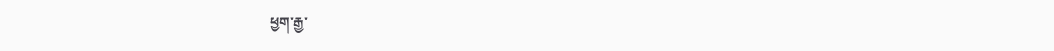ཕྱག་རྒྱ་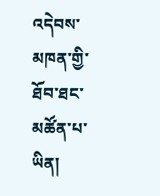འདེབས་མཁན་གྱི་ཐོབ་ཐང་མཚོན་པ་ཡིན།